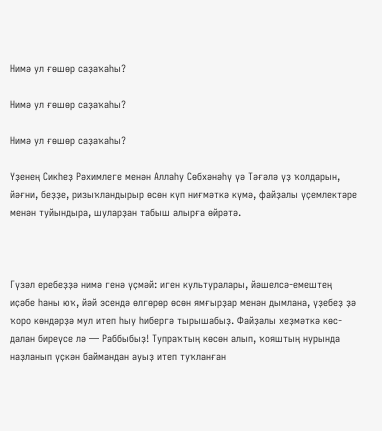Нимә ул ғөшөр саҙаҡаһы?

Нимә ул ғөшөр саҙаҡаһы?

Нимә ул ғөшөр саҙаҡаһы?

Үҙенең Сикһеҙ Рәхимлеге менән Аллаһу Сөбхәнәһү үә Тәғәлә үҙ ҡолдарын, йәғни, беҙҙе, ризыҡландырыр өсөн күп ниғмәткә күмә, файҙалы үҫемлектәре менән туйындыра, шуларҙан табыш алырға өйрәтә.



Гүзәл еребеҙҙә нимә генә үҫмәй: иген культуралары, йәшелсә-емештең иҫәбе һаны юҡ, йәй эсендә өлгөрөр өсөн ямғырҙар менән дымлана, үҙебеҙ ҙә ҡоро көндәрҙә мул итеп һыу һибергә тырышабыҙ. Файҙалы хеҙмәткә көс-далан биреүсе лә — Раббыбыҙ! Тупраҡтың көсөн алып, ҡояштың нурында наҙланып үҫкән баймандан ауыҙ итеп туҡланған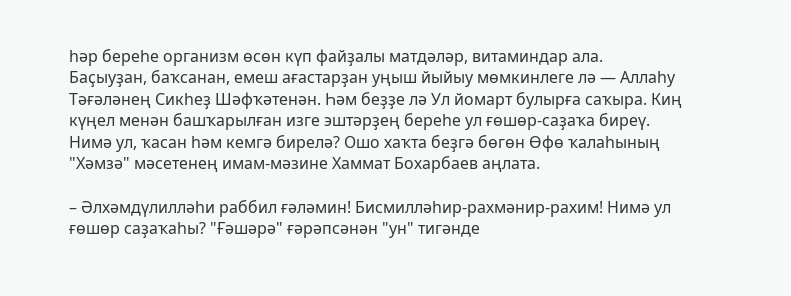һәр береһе организм өсөн күп файҙалы матдәләр, витаминдар ала. Баҫыуҙан, баҡсанан, емеш ағастарҙан уңыш йыйыу мөмкинлеге лә — Аллаһу Тәғәләнең Сикһеҙ Шәфҡәтенән. Һәм беҙҙе лә Ул йомарт булырға саҡыра. Киң күңел менән башҡарылған изге эштәрҙең береһе ул ғөшөр-саҙаҡа биреү. Нимә ул, ҡасан һәм кемгә бирелә? Ошо хаҡта беҙгә бөгөн Өфө ҡалаһының "Хәмзә" мәсетенең имам-мәзине Хаммат Бохарбаев аңлата.

– Әлхәмдүлилләһи раббил ғәләмин! Бисмилләһир-рахмәнир-рахим! Нимә ул ғөшөр саҙаҡаһы? "Ғәшәрә" ғәрәпсәнән "ун" тигәнде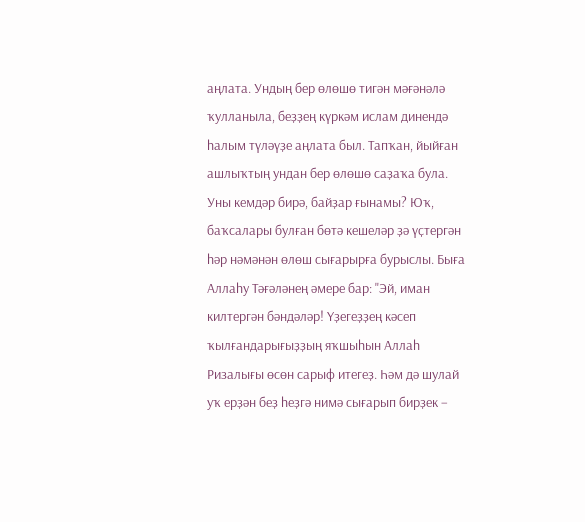аңлата. Ундың бер өлөшө тигән мәғәнәлә ҡулланыла, беҙҙең күркәм ислам динендә һалым түләүҙе аңлата был. Тапҡан, йыйған ашлыҡтың ундан бер өлөшө саҙаҡа була. Уны кемдәр бирә, байҙар ғынамы? Юҡ, баҡсалары булған бөтә кешеләр ҙә үҫтергән һәр нәмәнән өлөш сығарырға бурыслы. Быға Аллаһу Тәғәләнең әмере бар: "Эй, иман килтергән бәндәләр! Үҙегеҙҙең кәсеп ҡылғандарығыҙҙың яҡшыһын Аллаһ Ризалығы өсөн сарыф итегеҙ. Һәм дә шулай уҡ ерҙән беҙ һеҙгә нимә сығарып бирҙек −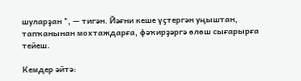шуларҙан ", — тигән. Йәғни кеше үҫтергән уңыштан, тапҡанынан мохтаждарға, фәҡирҙәргә өлөш сығарырға тейеш.

Кемдер әйтә: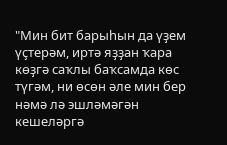"Мин бит барыһын да үҙем үҫтерәм, иртә яҙҙан ҡара көҙгә саҡлы баҡсамда көс түгәм, ни өсөн әле мин бер нәмә лә эшләмәгән кешеләргә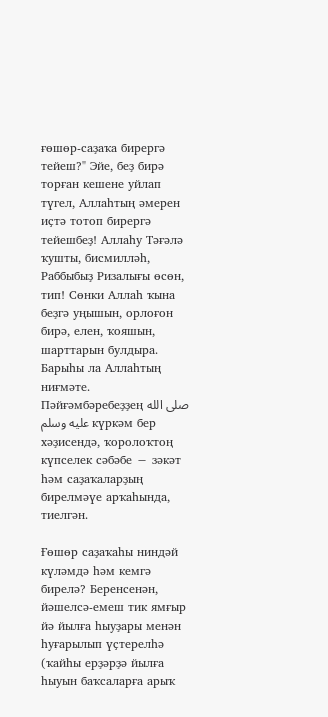ғөшөр-саҙаҡа бирергә тейеш?" Эйе, беҙ бирә торған кешене уйлап түгел, Аллаһтың әмерен иҫтә тотоп бирергә тейешбеҙ! Аллаһу Тәғәлә ҡушты, бисмилләһ, Раббыбыҙ Ризалығы өсөн, тип! Сөнки Аллаһ ҡына беҙгә уңышын, орлоғон бирә, елен, ҡояшын, шарттарын булдыра. Барыһы ла Аллаһтың ниғмәте. Пәйғәмбәребеҙҙең صلى الله عليه وسلم күркәм бер хәҙисендә, ҡоролоҡтоң күпселек сәбәбе − зәкәт һәм саҙаҡаларҙың бирелмәүе арҡаһында, тиелгән.

Ғөшөр саҙаҡаһы ниндәй күләмдә һәм кемгә бирелә? Беренсенән, йәшелсә-емеш тик ямғыр йә йылға һыуҙары менән һуғарылып үҫтерелһә (ҡайһы ерҙәрҙә йылға һыуын баҡсаларға арыҡ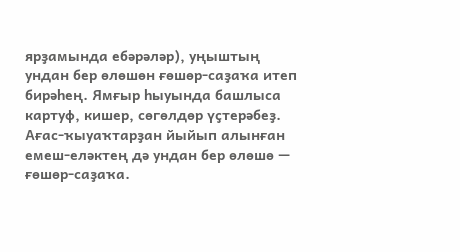ярҙамында ебәрәләр), уңыштың ундан бер өлөшөн ғөшөр-саҙаҡа итеп бирәһең. Ямғыр һыуында башлыса картуф, кишер, сөгөлдөр үҫтерәбеҙ. Ағас-ҡыуаҡтарҙан йыйып алынған емеш-еләктең дә ундан бер өлөшө — ғөшөр-саҙаҡа.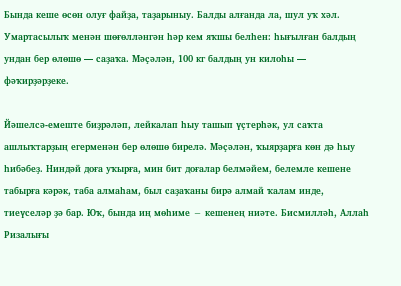Бында кеше өсөн олуғ файҙа, таҙарыныу. Балды алғанда ла, шул уҡ хәл. Умартасылыҡ менән шөғөлләнгән һәр кем яҡшы белһен: һығылған балдың ундан бер өлөшө — саҙаҡа. Мәҫәлән, 100 кг балдың ун килоһы — фәҡирҙәрҙеке.

Йәшелсә-емеште биҙрәләп, лейкалап һыу ташып үҫтерһәк, ул саҡта ашлыҡтарҙың егерменән бер өлөшө бирелә. Мәҫәлән, ҡыярҙарға көн дә һыу һибәбеҙ. Ниндәй доға уҡырға, мин бит доғалар белмәйем, белемле кешене табырға кәрәк, таба алмаһам, был саҙаҡаны бирә алмай ҡалам инде, тиеүселәр ҙә бар. Юҡ, бында иң мөһиме − кешенең ниәте. Бисмилләһ, Аллаһ Ризалығы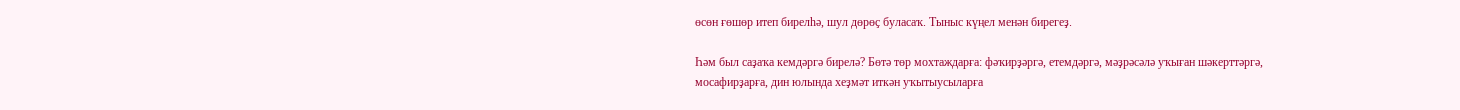өсөн ғөшөр итеп бирелһә, шул дөрөҫ буласаҡ. Тыныс күңел менән бирегеҙ.

Һәм был саҙаҡа кемдәргә бирелә? Бөтә төр мохтаждарға: фәҡирҙәргә, етемдәргә, мәҙрәсәлә уҡыған шәкерттәргә, мосафирҙарға, дин юлында хеҙмәт иткән уҡытыусыларға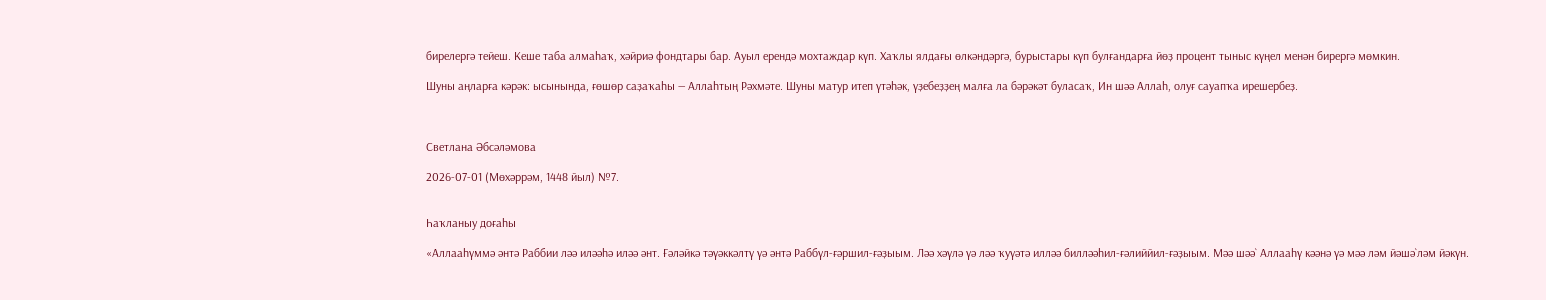бирелергә тейеш. Кеше таба алмаһаҡ, хәйриә фондтары бар. Ауыл ерендә мохтаждар күп. Хаҡлы ялдағы өлкәндәргә, бурыстары күп булғандарға йөҙ процент тыныс күңел менән бирергә мөмкин.

Шуны аңларға кәрәк: ысынында, ғөшөр саҙаҡаһы — Аллаһтың Рәхмәте. Шуны матур итеп үтәһәк, үҙебеҙҙең малға ла бәрәкәт буласаҡ, Ин шәә Аллаһ, олуғ сауапҡа ирешербеҙ.



Светлана Әбсәләмова

2026-07-01 (Мөхәррәм, 1448 йыл) №7.


Һаҡланыу доғаһы

«Аллааһүммә әнтә Раббии ләә иләәһә иләә әнт. Ғәләйкә тәүәккәлтү үә әнтә Раббүл-ғәршил-ғәҙыым. Ләә хәүлә үә ләә ҡуүәтә илләә билләәһил-ғәлиййил-ғәҙыым. Мәә шәә` Аллааһү кәәнә үә мәә ләм йәшә`ләм йәкүн.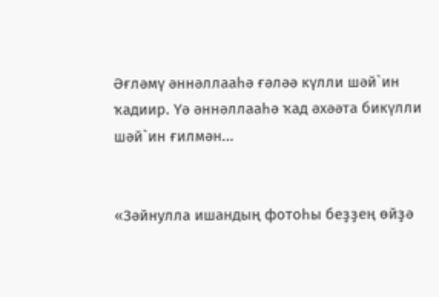Әғләмү әннәллааһә ғәләә күлли шәй`ин ҡадиир. Үә әннәллааһә ҡад әхәәта бикүлли шәй`ин ғилмән...


«Зәйнулла ишандың фотоһы беҙҙең өйҙә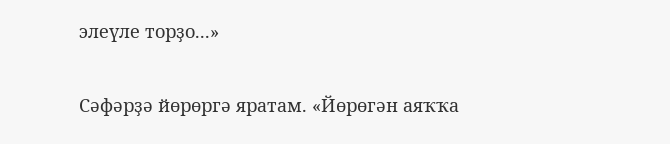элеүле торҙо...»

Сәфәрҙә йөрөргә яратам. «Йөрөгән аяҡҡа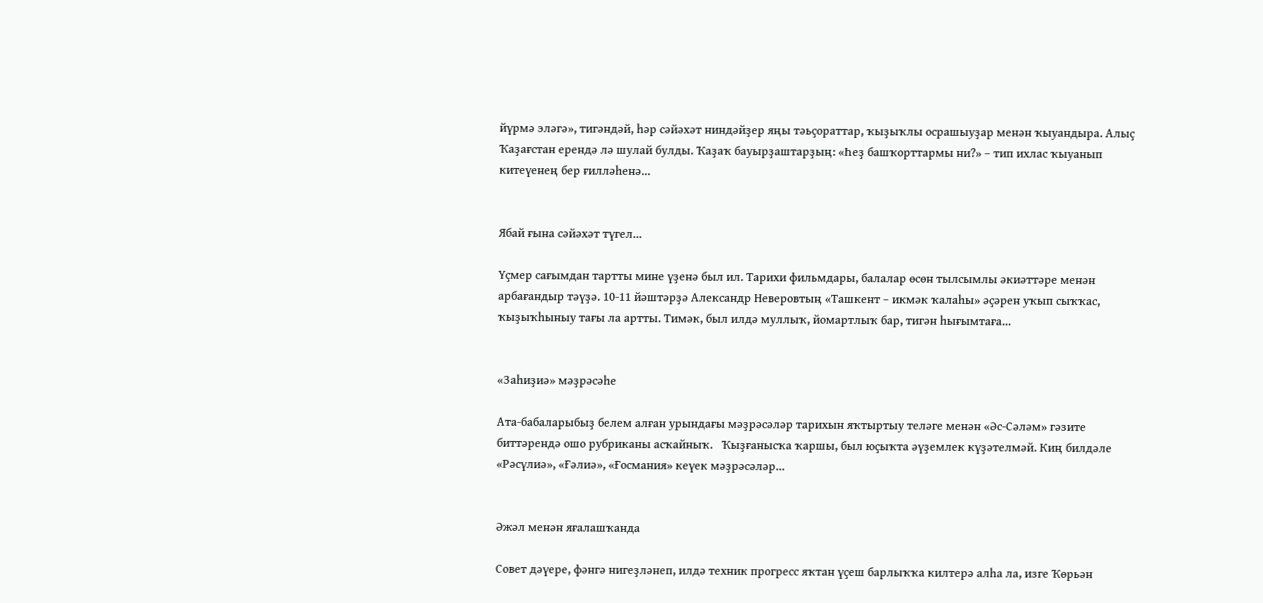йүрмә эләгә», тигәндәй, һәр сәйәхәт ниндәйҙер яңы тәьҫораттар, ҡыҙыҡлы осрашыуҙар менән ҡыуандыра. Алыҫ Ҡаҙағстан ерендә лә шулай булды. Ҡаҙаҡ бауырҙаштарҙың: «Һеҙ башҡорттармы ни?» – тип ихлас ҡыуанып китеүенең бер ғилләһенә...


Ябай ғына сәйәхәт түгел...

Үҫмер сағымдан тартты мине үҙенә был ил. Тарихи фильмдары, балалар өсөн тылсымлы әкиәттәре менән арбағандыр тәүҙә. 10-11 йәштәрҙә Александр Неверовтың «Ташкент – икмәк ҡалаһы» әҫәрен уҡып сыҡҡас, ҡыҙыҡһыныу тағы ла артты. Тимәк, был илдә муллыҡ, йомартлыҡ бар, тигән һығымтаға...


«Заһиҙиә» мәҙрәсәһе

Ата-бабаларыбыҙ белем алған урындағы мәҙрәсәләр тарихын яҡтыртыу теләге менән «Әс-Сәләм» гәзите биттәрендә ошо рубриканы асҡайныҡ.   Ҡыҙғанысҡа ҡаршы, был юҫыҡта әүҙемлек күҙәтелмәй. Киң билдәле «Рәсүлиә», «Ғәлиә», «Ғосмания» кеүек мәҙрәсәләр...


Әжәл менән яғалашҡанда

Совет дәүере, фәнгә нигеҙләнеп, илдә техник прогресс яҡтан үҫеш барлыҡҡа килтерә алһа ла, изге Ҡөрьән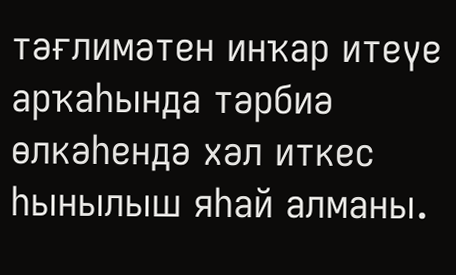тәғлимәтен инҡар итеүе арҡаһында тәрбиә өлкәһендә хәл иткес һынылыш яһай алманы.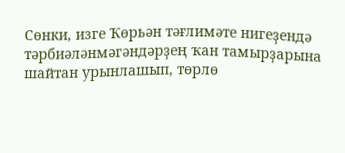Сөнки, изге Ҡөрьән тәғлимәте нигеҙендә тәрбиәләнмәгәндәрҙең ҡан тамырҙарына шайтан урынлашып, төрлө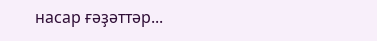насар ғәҙәттәр...